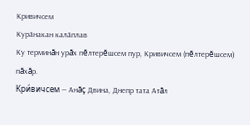Кривичсем
Курӑнакан калӑплав
Ку терминăн урăх пĕлтерĕшсем пур, Кривичсем (пĕлтерĕшсем) пăхăр.
Кри́вичсем — Анăç Двина, Днепр тата Атăл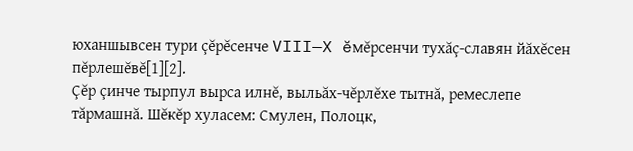юханшывсен тури çĕрĕсенче VIII—X ĕмĕрсенчи тухăç-славян йăхĕсен пĕрлешĕвĕ[1][2].
Çĕр çинче тырпул вырса илнĕ, выльăх-чĕрлĕхе тытнă, ремеслепе тăрмашнă. Шĕкĕр хуласем: Смулен, Полоцк,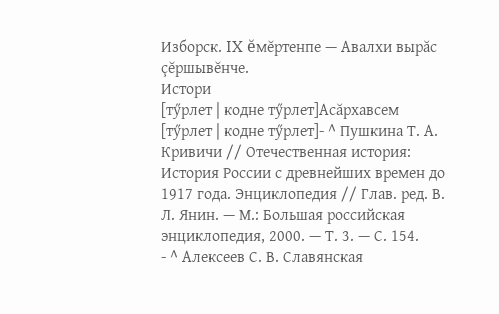Изборск. IX ĕмĕртенпе — Авалхи вырăс çĕршывĕнче.
Истори
[тӳрлет | кодне тӳрлет]Асăрхавсем
[тӳрлет | кодне тӳрлет]- ^ Пушкина Т. А. Кривичи // Отечественная история: История России с древнейших времен до 1917 года. Энциклопедия // Глав. ред. В. Л. Янин. — М.: Большая российская энциклопедия, 2000. — Т. 3. — С. 154.
- ^ Алексеев С. В. Славянская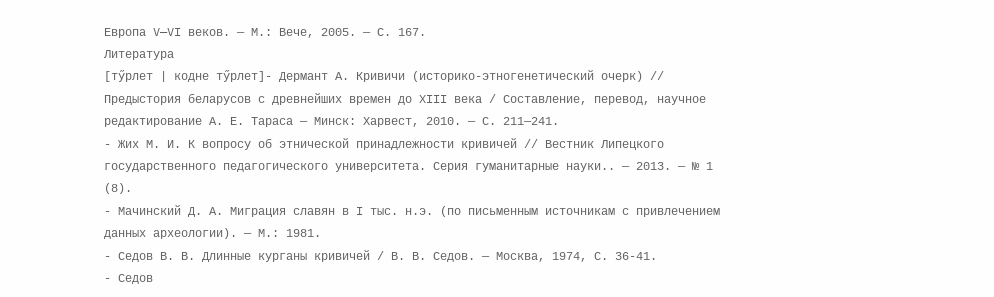Европа V—VI веков. — М.: Вече, 2005. — С. 167.
Литература
[тӳрлет | кодне тӳрлет]- Дермант А. Кривичи (историко-этногенетический очерк) // Предыстория беларусов с древнейших времен до XIII века / Составление, перевод, научное редактирование А. Е. Тараса — Минск: Харвест, 2010. — С. 211—241.
- Жих М. И. К вопросу об этнической принадлежности кривичей // Вестник Липецкого государственного педагогического университета. Серия гуманитарные науки.. — 2013. — № 1 (8).
- Мачинский Д. А. Миграция славян в I тыс. н.э. (по письменным источникам с привлечением данных археологии). — М.: 1981.
- Седов В. В. Длинные курганы кривичей / В. В. Седов. — Москва, 1974, С. 36-41.
- Седов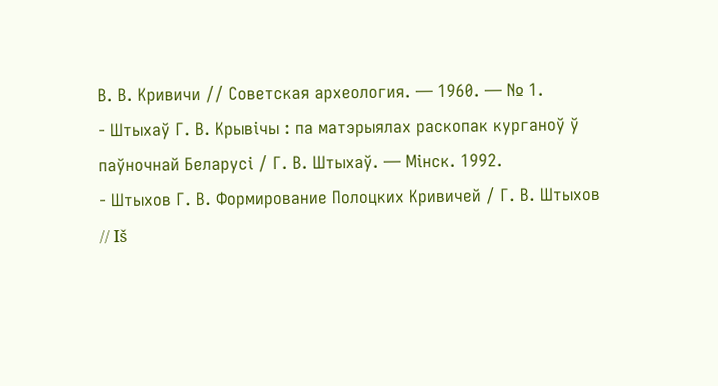В. В. Кривичи // Советская археология. — 1960. — № 1.
- Штыхаў Г. В. Крывічы : па матэрыялах раскопак курганоў ў паўночнай Беларусі / Г. В. Штыхаў. — Мінск. 1992.
- Штыхов Г. В. Формирование Полоцких Кривичей / Г. В. Штыхов // Iš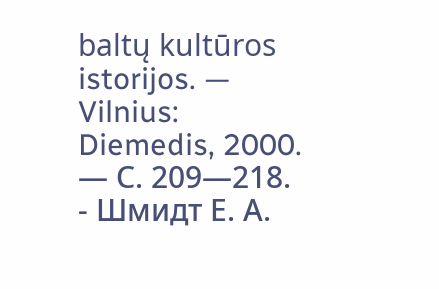baltų kultūros istorijos. — Vilnius: Diemedis, 2000. — С. 209—218.
- Шмидт Е. А.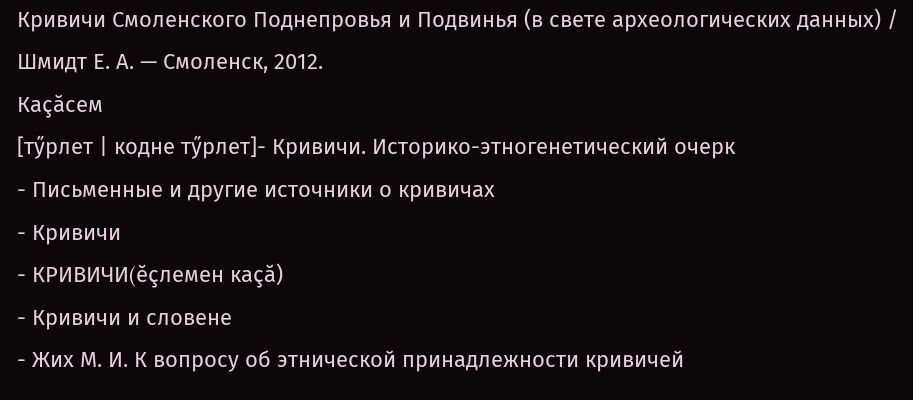Кривичи Смоленского Поднепровья и Подвинья (в свете археологических данных) / Шмидт Е. А. — Смоленск, 2012.
Каçăсем
[тӳрлет | кодне тӳрлет]- Кривичи. Историко-этногенетический очерк
- Письменные и другие источники о кривичах
- Кривичи
- КРИВИЧИ(ĕçлемен каçă)
- Кривичи и словене
- Жих М. И. К вопросу об этнической принадлежности кривичей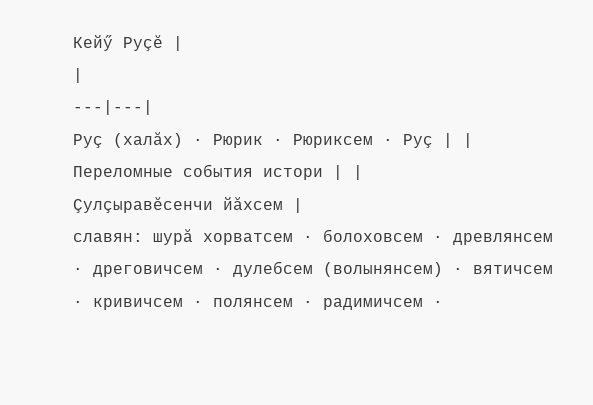Кейӳ Руçĕ |
|
---|---|
Руç (халăх) · Рюрик · Рюриксем · Руç | |
Переломные события истори | |
Çулçыравĕсенчи йăхсем |
славян: шурă хорватсем · болоховсем · древлянсем · дреговичсем · дулебсем (волынянсем) · вятичсем · кривичсем · полянсем · радимичсем ·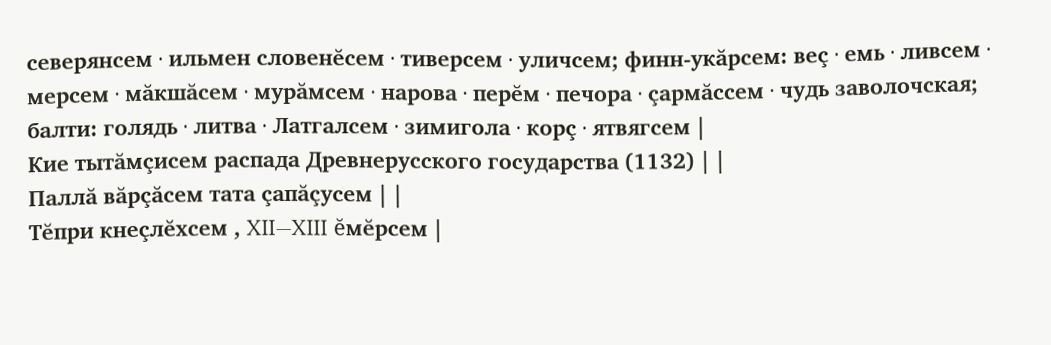северянсем · ильмен словенĕсем · тиверсем · уличсем; финн-укăрсем: веç · емь · ливсем · мерсем · мăкшăсем · мурăмсем · нарова · перĕм · печора · çармăссем · чудь заволочская; балти: голядь · литва · Латгалсем · зимигола · корç · ятвягсем |
Кие тытăмçисем распада Древнерусского государства (1132) | |
Паллă вăрçăсем тата çапăçусем | |
Тĕпри кнеçлĕхсем , XII—XIII ĕмĕрсем |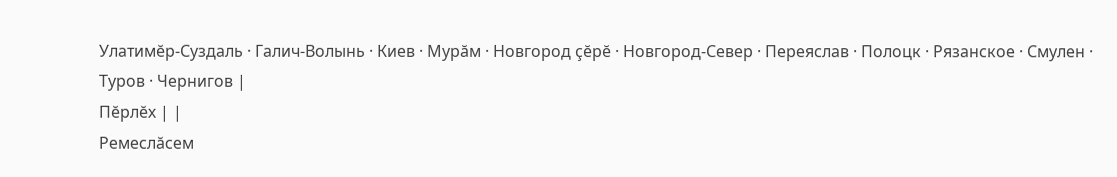Улатимĕр-Суздаль · Галич-Волынь · Киев · Мурăм · Новгород çĕрĕ · Новгород-Север · Переяслав · Полоцк · Рязанское · Смулен · Туров · Чернигов |
Пĕрлĕх | |
Ремеслăсем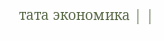тата экономика | |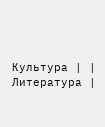Культура | |
Литература |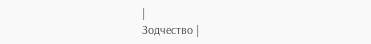|
Зодчество |